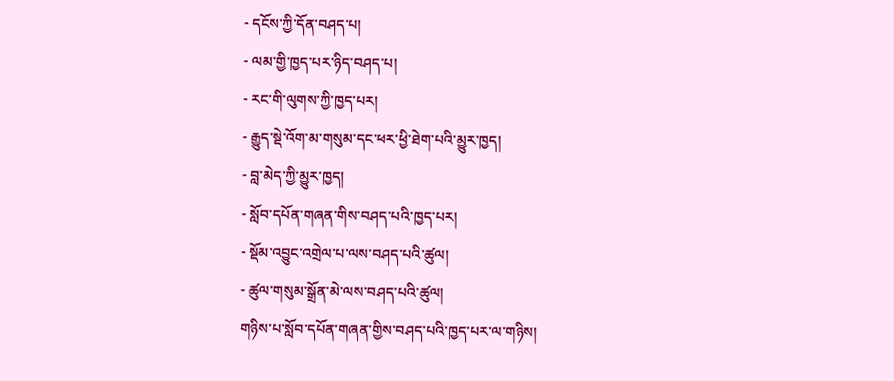- དངོས་ཀྱི་དོན་བཤད་པ།
- ལམ་གྱི་ཁྱད་པར་ཉིད་བཤད་པ།
- རང་གི་ལུགས་ཀྱི་ཁྱད་པར།
- རྒྱུད་སྡེ་འོག་མ་གསུམ་དང་ཕར་ཕྱི་ཐེག་པའི་མྱུར་ཁྱད།
- བླ་མེད་ཀྱི་མྱུར་ཁྱད།
- སློབ་དཔོན་གཞན་གིས་བཤད་པའི་ཁྱད་པར།
- སྡོམ་འབྱུང་འགྲེལ་པ་ལས་བཤད་པའི་ཚུལ།
- ཚུལ་གསུམ་སྒྲོན་མེ་ལས་བཤད་པའི་ཚུལ།
གཉིས་པ་སློབ་དཔོན་གཞན་གྱིས་བཤད་པའི་ཁྱད་པར་ལ་གཉིས།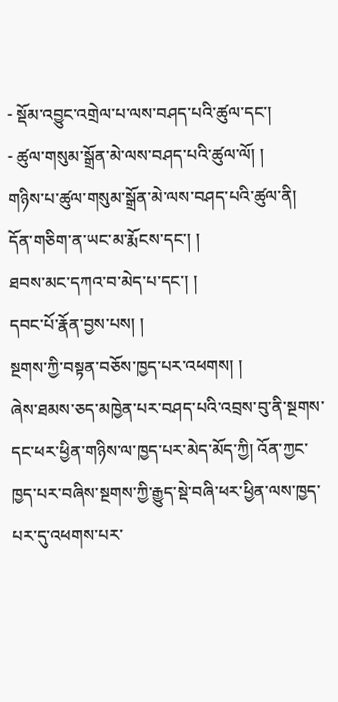- སྡོམ་འབྱུང་འགྲེལ་པ་ལས་བཤད་པའི་ཚུལ་དང་།
- ཚུལ་གསུམ་སྒྲོན་མེ་ལས་བཤད་པའི་ཚུལ་ལོ། །
གཉིས་པ་ཚུལ་གསུམ་སྒྲོན་མེ་ལས་བཤད་པའི་ཚུལ་ནི།
དོན་གཅིག་ན་ཡང་མ་རྨོངས་དང་། །
ཐབས་མང་དཀའ་བ་མེད་པ་དང་། །
དབང་པོ་རྣོན་བྱས་པས། །
སྔགས་ཀྱི་བསྟན་བཅོས་ཁྱད་པར་འཕགས། །
ཞེས་ཐམས་ཅད་མཁྱེན་པར་བཤད་པའི་འབྲས་བུ་ནི་སྔགས་དང་ཕར་ཕྱིན་གཉིས་ལ་ཁྱད་པར་མེད་མོད་ཀྱི། འོན་ཀྱང་ཁྱད་པར་བཞིས་སྔགས་ཀྱི་རྒྱུད་སྡེ་བཞི་ཕར་ཕྱིན་ལས་ཁྱད་པར་དུ་འཕགས་པར་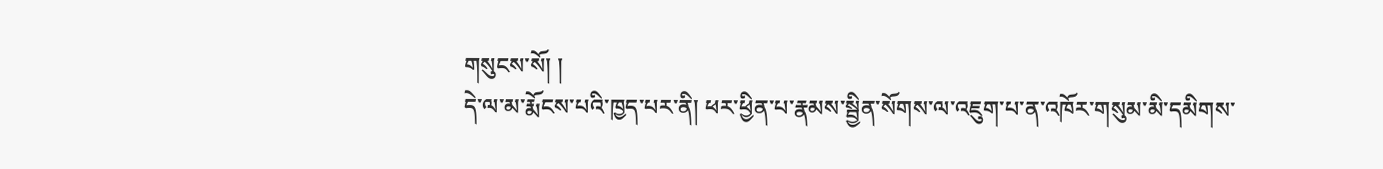གསུངས་སོ། །
དེ་ལ་མ་རྨོངས་པའི་ཁྱད་པར་ནི། ཕར་ཕྱིན་པ་རྣམས་སྦྱིན་སོགས་ལ་འཇུག་པ་ན་འཁོར་གསུམ་མི་དམིགས་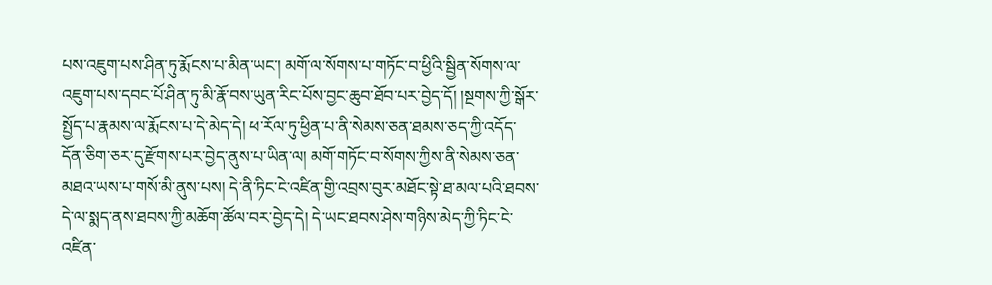པས་འཇུག་པས་ཤིན་ཏུ་རྨོངས་པ་མིན་ཡང་། མགོ་ལ་སོགས་པ་གཏོང་བ་ཕྱིའི་སྦྱིན་སོགས་ལ་འཇུག་པས་དབང་པོ་ཤིན་ཏུ་མི་རྣོ་བས་ཡུན་རིང་པོས་བྱང་ཆུབ་ཐོབ་པར་བྱེད་དོ། །སྔགས་ཀྱི་སྒོར་སྤྱོད་པ་རྣམས་ལ་རྨོངས་པ་དེ་མེད་དེ། ཕ་རོལ་ཏུ་ཕྱིན་པ་ནི་སེམས་ཅན་ཐམས་ཅད་ཀྱི་འདོད་དོན་ཅིག་ཅར་དུ་རྫོགས་པར་བྱེད་ནུས་པ་ཡིན་ལ། མགོ་གཏོང་བ་སོགས་ཀྱིས་ནི་སེམས་ཅན་མཐའ་ཡས་པ་གསོ་མི་ནུས་པས། དེ་ནི་ཏིང་ངེ་འཛིན་གྱི་འབྲས་བུར་མཐོང་སྟེ་ཐ་མལ་པའི་ཐབས་དེ་ལ་སྨད་ནས་ཐབས་ཀྱི་མཆོག་ཚོལ་བར་བྱེད་དེ། དེ་ཡང་ཐབས་ཤེས་གཉིས་མེད་ཀྱི་ཏིང་ངེ་འཛིན་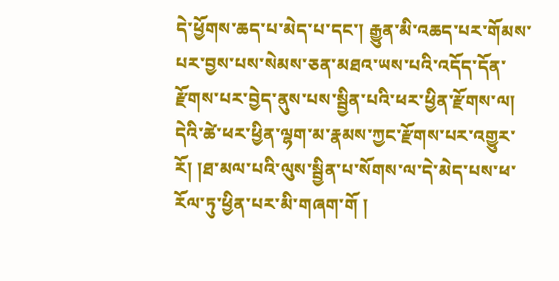དེ་ཕྱོགས་ཆད་པ་མེད་པ་དང་། རྒྱུན་མི་འཆད་པར་གོམས་པར་བྱས་པས་སེམས་ཅན་མཐའ་ཡས་པའི་འདོད་དོན་རྫོགས་པར་བྱེད་ནུས་པས་སྦྱིན་པའི་ཕར་ཕྱིན་རྫོགས་ལ། དེའི་ཚེ་ཕར་ཕྱིན་ལྷག་མ་རྣམས་ཀྱང་རྫོགས་པར་འགྱུར་རོ། །ཐ་མལ་པའི་ལུས་སྦྱིན་པ་སོགས་ལ་དེ་མེད་པས་ཕ་རོལ་ཏུ་ཕྱིན་པར་མི་གཞག་གོ །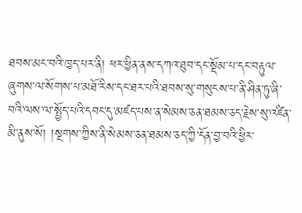ཐབས་མང་བའི་ཁྱད་པར་ནི། ཕར་ཕྱིན་ནས་དཀའ་ཐུབ་དང་སྡོམ་པ་དང་བརྟུལ་ཞུགས་ལ་སོགས་པ་མཐོ་རིས་དང་ཐར་པའི་ཐབས་སུ་གསུངས་པ་ནི་ཤིན་ཏུ་ཞི་བའི་ལས་ལ་སྤྱོད་པའི་དབང་དུ་མཛད་པས་ན་སེམས་ཅན་ཐམས་ཅད་རྗེས་སུ་འཛིན་མི་ནུས་སོ། །སྔགས་ཀྱིས་ནི་སེམས་ཅན་ཐམས་ཅད་ཀྱི་དོན་བྱ་བའི་ཕྱིར་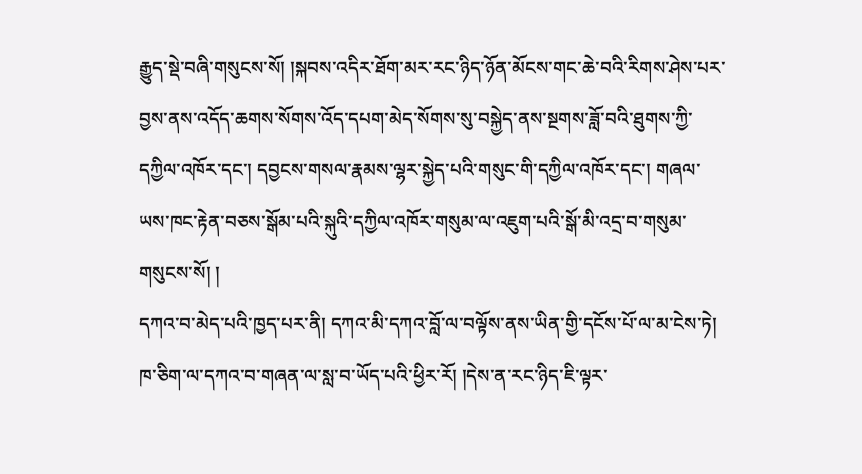རྒྱུད་སྡེ་བཞི་གསུངས་སོ། །སྐབས་འདིར་ཐོག་མར་རང་ཉིད་ཉོན་མོངས་གང་ཆེ་བའི་རིགས་ཤེས་པར་བྱས་ནས་འདོད་ཆགས་སོགས་འོད་དཔག་མེད་སོགས་སུ་བསྐྱེད་ནས་སྔགས་ཟློ་བའི་ཐུགས་ཀྱི་དཀྱིལ་འཁོར་དང་། དབྱངས་གསལ་རྣམས་ལྷར་སྐྱེད་པའི་གསུང་གི་དཀྱིལ་འཁོར་དང་། གཞལ་ཡས་ཁང་རྟེན་བཅས་སྒོམ་པའི་སྐུའི་དཀྱིལ་འཁོར་གསུམ་ལ་འཇུག་པའི་སྒོ་མི་འདྲ་བ་གསུམ་གསུངས་སོ། །
དཀའ་བ་མེད་པའི་ཁྱད་པར་ནི། དཀའ་མི་དཀའ་བློ་ལ་བལྟོས་ནས་ཡིན་གྱི་དངོས་པོ་ལ་མ་ངེས་ཏེ། ཁ་ཅིག་ལ་དཀའ་བ་གཞན་ལ་སླ་བ་ཡོད་པའི་ཕྱིར་རོ། །དེས་ན་རང་ཉིད་ཇི་ལྟར་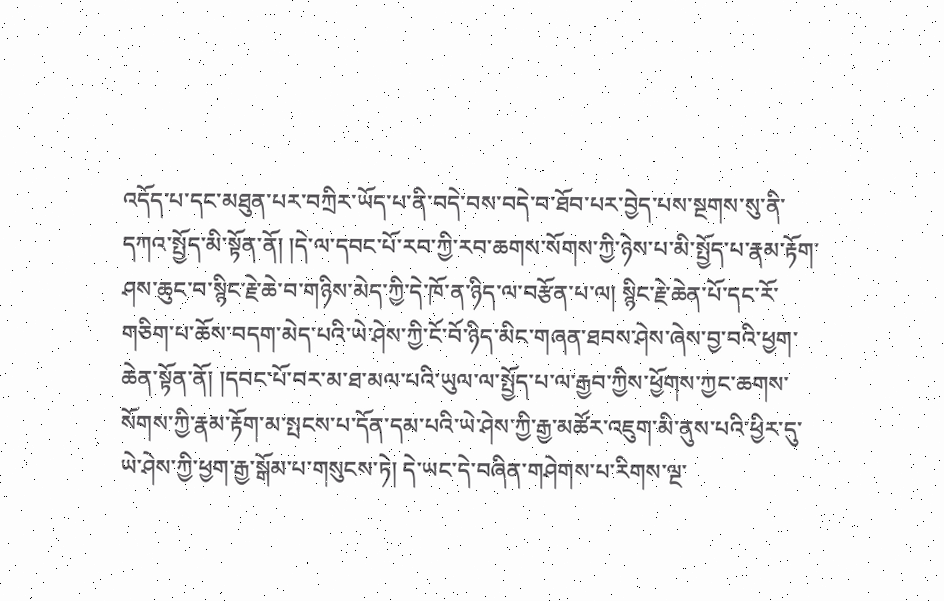འདོད་པ་དང་མཐུན་པར་བཀྲིར་ཡོད་པ་ནི་བདེ་བས་བདེ་བ་ཐོབ་པར་བྱེད་པས་སྔགས་སུ་ནི་དཀའ་སྤྱོད་མི་སྟོན་ནོ། །དེ་ལ་དབང་པོ་རབ་ཀྱི་རབ་ཆགས་སོགས་ཀྱི་ཉེས་པ་མི་སྤྱོད་པ་རྣམ་རྟོག་ཤས་ཆུང་བ་སྙིང་རྗེ་ཆེ་བ་གཉིས་མེད་ཀྱི་དེ་ཁོ་ན་ཉིད་ལ་བརྩོན་པ་ལ། སྙིང་རྗེ་ཆེན་པོ་དང་རོ་གཅིག་པ་ཆོས་བདག་མེད་པའི་ཡེ་ཤེས་ཀྱི་ངོ་བོ་ཉིད་མིང་གཞན་ཐབས་ཤེས་ཞེས་བྱ་བའི་ཕྱག་ཆེན་སྟོན་ནོ། །དབང་པོ་བར་མ་ཐ་མལ་པའི་ཡུལ་ལ་སྤྱོད་པ་ལ་རྒྱབ་ཀྱིས་ཕྱོགས་ཀྱང་ཆགས་སོགས་ཀྱི་རྣམ་རྟོག་མ་སྤངས་པ་དོན་དམ་པའི་ཡེ་ཤེས་ཀྱི་རྒྱ་མཚོར་འཇུག་མི་ནུས་པའི་ཕྱིར་དུ་ཡེ་ཤེས་ཀྱི་ཕྱག་རྒྱ་སྒོམ་པ་གསུངས་ཏེ། དེ་ཡང་དེ་བཞིན་གཤེགས་པ་རིགས་ལྔ་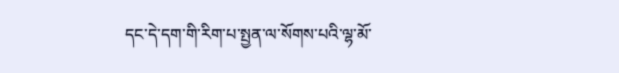དང་དེ་དག་གི་རིག་པ་སྤྱན་ལ་སོགས་པའི་ལྷ་མོ་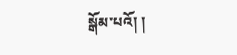སྒོམ་པའོ། །